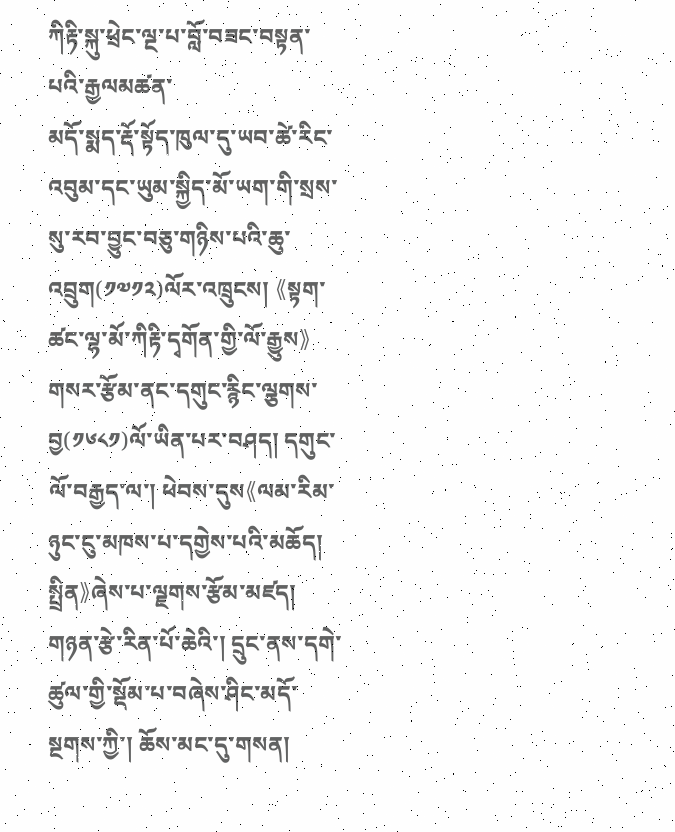ཀིརྟི་སྐུ་ཕྲེང་ལྔ་པ་བློ་བཟང་བསྟན་པའི་རྒྱལམཚན་
མདོ་སྨད་རྡོ་སྟོད་ཁུལ་དུ་ཡབ་ཚེ་རིང་འབུམ་དང་ཡུམ་སྐྱིད་མོ་ཡག་གི་སྲས་སུ་རབ་བྱུང་བཅུ་གཉིས་པའི་ཆུ་འབྲུག(༡༧༡༢)ལོར་འཁྲུངས། 《སྟག་ཚང་ལྷ་མོ་ཀིརྟི་དྭགོན་གྱི་ལོ་རྒྱུས》གསར་རྩོམ་ནང་དགུང་རྙིང་ལྕགས་བྱ(༡༦༨༡)ལོ་ཡིན་པར་བཤད། དགུང་ལོ་བརྒྱད་ལ་། ཕེབས་དུས《ལམ་རིམ་ཉུང་ངུ་མཁས་པ་དགྱེས་པའི་མཆོད། སྤྲིན》ཞེས་པ་ལྗགས་རྩོམ་མཛད། གཉན་རྩེ་རིན་པོ་ཆེའི་། དྲུང་ནས་དགེ་ཚུལ་གྱི་སྡོམ་པ་བཞེས་ཤིང་མདོ་སྔགས་ཀྱི་། ཆོས་མང་དུ་གསན།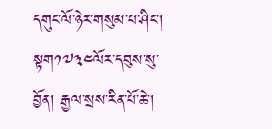དགུང་ལོ་ཉེར་གསུམ་པ་ཤིང་། སྟག༡༧༣༤ལོར་དབུས་སུ་བྱོན། རྒྱལ་སྲས་རིན་པོ་ཆེ་།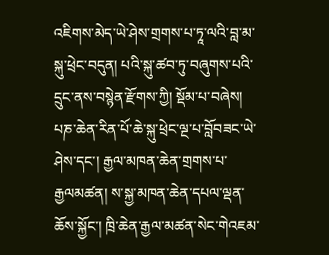འཇིགས་མེད་ཡེ་ཤེས་གྲགས་པ་ཏཱ་ལའི་བླ་མ་སྐུ་ཕྲེང་བདུན། པའི་སྐུ་ཚབ་ཏུ་བཞུགས་པའི་དྲུང་ནས་བསྙེན་རྫོགས་ཀྱི། སྡོམ་པ་བཞེས། པཎ་ཆེན་རིན་པོ་ཆེ་སྐུ་ཕྲེང་ལྔ་པ་བློབཟང་ཡེ་ཤེས་དང་། རྒྱལ་མཁན་ཆེན་གྲགས་པ་རྒྱལམཚན། ས་སྐྱ་མཁན་ཆེན་དཔལ་ལྡན་ཆོས་སྐྱོང་། ཁྲི་ཆེན་རྒྱལ་མཚན་སེང་གེའཇམ་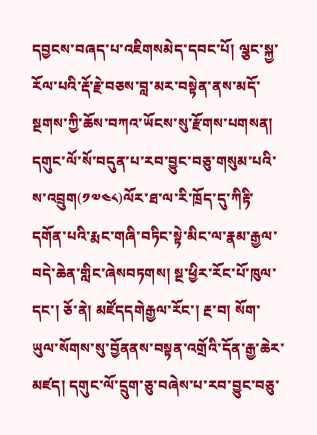དབྱངས་བཞད་པ་འཇིགསམེད་དབང་པོ། ལྕང་སྐྱ་རོལ་པའི་རྡོ་རྗེ་བཅས་བླ་མར་བསྟེན་ནས་མདོ་སྔགས་ཀྱི་ཆོས་བཀའ་ཡོངས་སུ་རྫོགས་པགསན། དགུང་ལོ་སོ་བདུན་པ་རབ་བྱུང་བཅུ་གསུམ་པའི་ས་འབྲུག(༡༧༤༨)ལོར་ཐ་ལ་རི་ཁྲོད་དུ་ཀིརྟི་དགོན་པའི་རྨང་གཞི་བཏིང་སྟེ་མིང་ལ་རྣམ་རྒྱལ་བདེ་ཆེན་གླིང་ཞེསབཏགས། སྔ་ཕྱིར་རོང་པོ་ཁུལ་དང་། ཅོ་ནེ། མཛོདདགེརྒྱལ་རོང་། རྔ་བ། སོག་ཡུལ་སོགས་སུ་བྱོནནས་བསྟན་འགྲོའི་དོན་རྒྱ་ཆེར་མཛད། དགུང་ལོ་དྲུག་ཅུ་བཞེས་པ་རབ་བྱུང་བཅུ་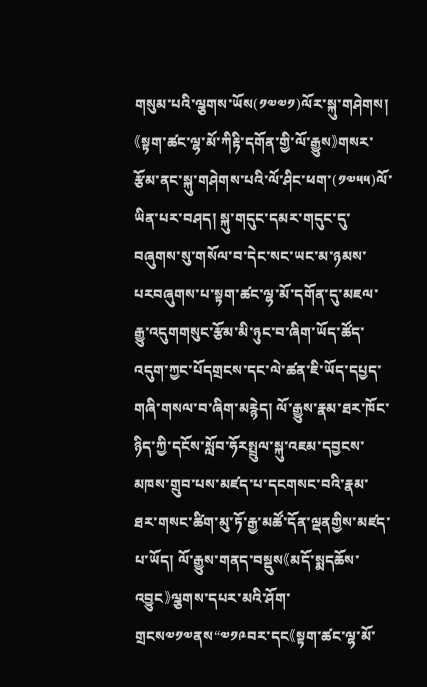གསུམ་པའི་ལྕགས་ཡོས(༡༧༧༡)ལོར་སྐུ་གཤེགས། 《སྟག་ཚང་ལྷ་མོ་ཀིརྟི་དགོན་གྱི་ལོ་རྒྱུས》གསར་རྩོམ་ནང་སྐུ་གཤེགས་པའི་ལོ་ཤིང་ཕག་(༡༧༥༥)ལོ་ཡིན་པར་བཤད། སྐུ་གདུང་དམར་གདུང་དུ་བཞུགས་སུ་གསོལ་བ་དེང་སང་ཡང་མ་ཉམས་པརབཞུགས་པ་སྟག་ཚང་ལྷ་མོ་དགོན་དུ་མཇལ་རྒྱུ་འདུགགསུང་རྩོམ་མི་ཉུང་བ་ཞིག་ཡོད་ཚོད་འདུག་ཀྱང་པོདགྲངས་དང་ལེ་ཚན་ཇི་ཡོད་དཔྱད་གཞི་གསལ་བ་ཞིག་མརྙེད། ལོ་རྒྱུས་རྣམ་ཐར་ཁོང་ཉིད་ཀྱི་དངོས་སློབ་ཧོརསྤྲུལ་སྐུ་འཇམ་དབྱངས་མཁས་གྲུབ་པས་མཛད་པ་དངགསང་བའི་རྣམ་ཐར་གསང་ཚིག་མུ་ཏོ་རྒྱ་མཚོ་དོན་ལྡནགྱིས་མཛད་པ་ཡོད། ལོ་རྒྱུས་གནད་བསྡུས《མདོ་སྨདཆོས་འབྱུང》ལྕགས་དཔར་མའི་ཤོག་གྲངས༧༡༧ནས“༧༡༩བར་དང《སྟག་ཚང་ལྷ་མོ་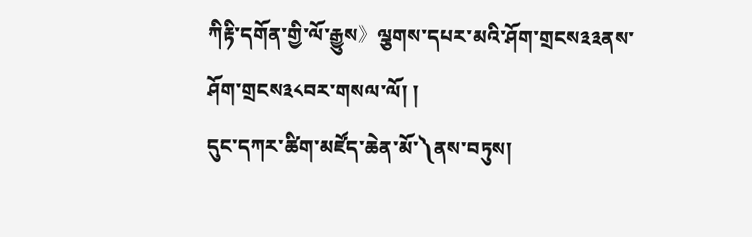ཀིརྟི་དགོན་གྱི་ལོ་རྒྱུས》ལྕགས་དཔར་མའི་ཤོག་གྲངས༣༣ནས་ཤོག་གྲངས༣༨བར་གསལ་ལོ། །
དུང་དཀར་ཚིག་མཛོད་ཆེན་མོ་༽ནས་བཏུས།